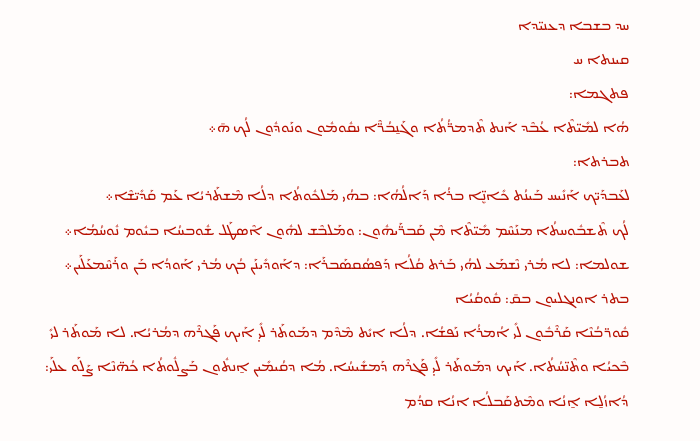ܚܕ ܒܫܒܐ ܕܥܢܝ̈ܕܐ
ܩܝܢܬܐ ܚ
ܦܬܓܡܐ:
ܗܳܐ ܠܡܺܝ̈ܬܶܐ ܥܳܒܶܕ ܐܰܢܬ ܬܶܕܡܪ̈ܳܬܳܐ ܘܓܰܢ̱ܒܳܪ̈ܶܐ ܢܩܽܘܡܽܘܢ ܘܢܰܘܕܽܘܢ ܠܳܟ ܗ̄܀
ܬܒܪܬ‌ܐ:
ܠܥܰܒܕܰܝ̈ܟ ܐܰܢܺܝܚ ܒܰܝܢܳܬ ܟܺܐܢܷ̈ܐ ܒܪܳܐ ܕܰܐܠܳܗܳܐ: ܒܗܳܝ ܡܰܠܟܽܘܬܳܐ ܕܠܳܐ ܡܶܫܬܰܪܝܳܐ ܥܰܡ ܩܰܕܺܝ̈ܫܶܐ܀
ܠܳܟ ܬܶܫܒܽܘܚܬܳܐ ܡܢܰܚܶܡ ܡܺܝ̈ܬܶܐ ܡܶܢ ܩܰܒܪ̈ܰܝܗܽܘܢ: ܘܡܰܠܒܶܫ ܠܗܽܘܢ ܐܶܣܛܰܠ ܫܽܘܒܚܳܐ ܒܝܽܘܡ ܢܽܘܚܳܡܳܐ܀
ܫܘܠܡܐ: ܠܐ ܡܳܪܝ ܢܶܫܡܰܥ ܠܗܳܝ ܒܰܪܬ ܩܳܠܳܐ ܕܰܦܣܳܩܣܰܒܪܰܐ: ܕܐܰܘܕܺܝܢܰܢ ܒܳܟ ܡܳܪܝ ܐܰܘܕܳܐ ܒܰܢ ܘܪܰܚܶܡܥܰܠܰܝܢ܀
ܒܬܪ ܐܘܢܓܠܝܘܢ ܒܩ̄: ܩܽܘܩܳܝܳܐ
ܩܽܘܪ̈ܒܳܢܶܐ ܩܰܪܶܒܽܘܢ ܠܺܝ ܐܳܡܪܳܐ ܢܰܦܫܳܐ. ܕܠܳܐ ܐܝܺܬ ܡܶܕܶܡ ܕܡܰܘܬܰܪ ܠܺܝ̣ ܐܰܝܟ ܦܰܓܪܶܗ ܕܡܳܪܝܳܐ. ܠܐ ܡܰܘܬܰܪ ܠܝܺ ܒܶܟܝܳܐ ܘܬܶܢ̈ܚܳܬܳܐ. ܐܰܝܟ ܕܡܰܘܬܰܪ ܠܺܝ̣ ܦܰܓܪܶܗ ܕܰܡܫܺܝܚܳܐ. ܡܳܐ ܕܩܳܝܡܺܝܢ ܐ̱ܢܬܽܘܢ ܒܰܨܠܽܘܬܳܐ ܟܳܗ̈ܢܶܐ ܨܰܠܰܘ ܥܠܰܝ: ܕܳܐܙܳܠ̱ܐ ܐ̱ܢܳܐ ܘܡܶܬܩܰܒܠܳܐ ܐܢܳܐ ܩܕܳܡ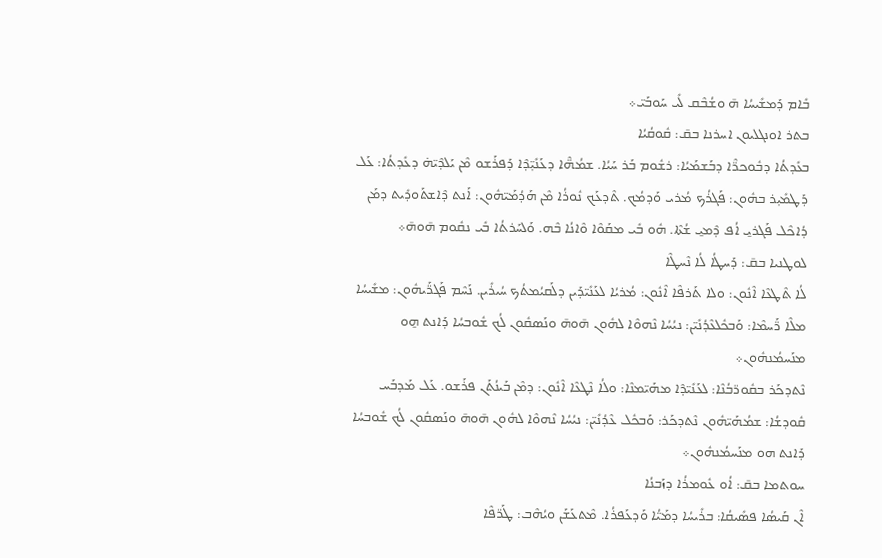ܒܺܐܡ ܕܰܡܫܺܝܚܳܐ ܗ̄ ܘܫܳܒܶܩ ܠܺܝ ܚܰܘܒܰܝ̈܀
ܒܬܪ ܐܘܢܓܠܝܘܢ ܐܚܪܢܐ ܒܩ̄: ܩܽܘܩܳܝܳܐ
ܒܥܺܕܬܳܐ ܕܒܽܘܟܪ̈ܶܐ ܕܒܰܫܡܰܝܳܐ: ܪܫܽܘܡ ܒܰܪ ܚܰܝܳܐ. ܫܡܳܗ̈ܶܐ ܕܥܰܢܺܝ̣̈ܕܶܐ ܕܰܦܪܰܫܘ ܡܶܢ ܝܰܠܕܶܝ̈ܗ̇ ܕܥܺܕܬܳܐ: ܥܰܠ ܕܰܛܡܺܝ̣ܪ ܒܗܽܘܢ: ܦܰܓܪܳܟ ܡܳܪܝ ܘܰܕܡܳܟ. ܬܶܕܥܰܟ ܢܽܘܪܳܐ ܡܶܢ ܗܰܕܳܡܰܝ̈ܗܽܘܢ: ܐܰܢܬ ܕܶܐܫܬܰܘܕܺܝܬ ܕܡܰܢ ܕܳܐܟܶܠ ܦܰܓܪܝ̱ ܐܳܦ ܕܶܡܝ̱ ܫܳܬܶܐ. ܗܽܘ ܒܺܝ ܡܩܰܘܶܐ ܘܶܐܢܳܐ ܒܶܗ. ܘܰܠܚܰܪܬܳܐ ܒܺܝ ܢܩܽܘܡ ܗ̄ܘܗ̄܀
ܠܘܛܢܝܐ ܒܩ̄: ܕܰܚܛܳܐ ܠܳܐ ܢܶܚܛܶܐ
ܠܳܐ ܬܶܛܥܶܐ ܐܶܢܽܘܢ: ܘܠܐ ܬܰܪܦܶܐ ܐܶܢܽܘܢ: ܡܳܪܝܳܐ ܠܥܰܢܺܝ̈ܕܰܝܢ ܕܠܰܩܝܳܡܬܳܟ ܚܳܝܪܺܝܢ. ܢܰܚܶܡ ܦܰܓܪ̈ܰܝܗܽܘܢ: ܡܫܺܝܚܳܐ ܡܠܶܐ ܪ̈ܰܚܡܶܐ: ܘܰܒܟܽܠܥܶܕܳܢܺܝ̈ܢ: ܢܝܳܚܳܐ ܢܶܗܘܶܐ ܠܗܽܘܢ ܗ̄ܘܗ̄ ܘܢܰܣܩܽܘܢ ܠܳܟ ܫܽܘܒܚܳܐ ܕܰܐܢܬ ܗ̱ܘ ܡܢܰܚܡܳܢܗܽܘܢ܀
ܢܶܬܕܟܰܪ ܒܩܽܘܪ̈ܒܳܢܶܐ: ܠܥܰܢܺܝ̈ܕܶܐ ܡܗܰܝ̈ܡܢܶܐ: ܘܠܳܐ ܢܶܛܥܶܐ ܐܶܢܽܘܢ: ܕܡܶܢ ܒܰܝܢܳܬܰܢ ܦܪܰܫܘ. ܥܰܠ ܡܰܕܒܰܚ ܩܽܘܕܫܳܐ: ܫܡܳܗܰܝ̈ܗܽܘܢ ܢܶܬܕܟܰܪ: ܘܰܒܟܽܠ ܥܶܕܳܢܺܝ̈ܢ: ܢܝܳܚܳܐ ܢܶܗܘܶܐ ܠܗܽܘܢ ܗ̄ܘܗ̄ ܘܢܰܣܩܽܘܢ ܠܳܟ ܫܽܘܒܚܳܐ ܕܰܐܢܬ ܗܘ ܡܢܰܚܡܳܢܗܽܘܢ܀
ܚܘܬܡܐ ܒܩ̄: ܐܳܘ ܥܽܘܡܪܳܐ ܕܙܰܒܢܳܐ
ܐܶܢ ܩܰܝܣܳܐ ܦܣܺܝܩܳܐ: ܒܪܺܝܚܳܐ ܕܡܰܝ̈ܳܐ ܘܰܕܥܰܦܪܳܐ. ܡܶܬܥܰܫܰܢ ܘܝܳܗܶܒ: ܛܰܪ̈ܦܶܐ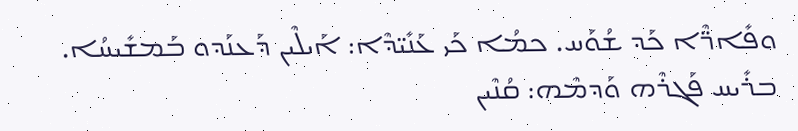ܘܦܺܐܪ̈ܶܐ ܟܰܕ ܫܳܘܰܚ. ܟܡܳܐ ܟܰܝ ܥܰܢܺܝ̈ܕܶܐ: ܐܰܝܠܶܝܢ ܕܰܥܢܰܕܘ ܒܰܡܫܺܝܚܳܐ. ܒܪܺܝܚ ܦܰܓܪܶܗ ܘܰܕܡܶܗ: ܩܳܢܶܝܢ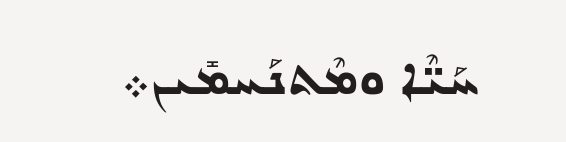ܚܰܝ̈ܶܐ ܘܡܶܬܢܰܚܡܺܝܢ܀